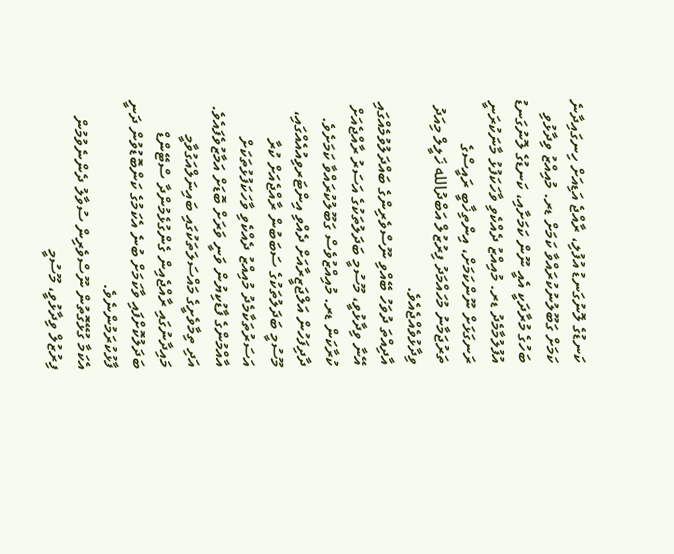ކަނޑުގެ ލޮނުގަނޑު އުފުލި، ރާއްޖެ އަޑިއަށް ހިނގައިދާނެ ކަމަށް ގަބޫލުނުކުރައްވާ ކަމަށް ޑރ. މުއިއްޒު ވިދާޅުވި ބަހުގެ މުރާދަކީ އެއީ ނޫން ކަމަށާއި، ކަނޑުގެ ލޮނުގަނޑު އުފުލުމާމެދު ޑރ. މުއިއްޒު ދެއްކެވި ވާހަކަފުޅު މާނަކުރަނީ ރަނގަޅަށް ނޫންކަމަށް، އިންތިޚާބީ ރައީސްގެ ތަރުޖަމާނު މުހައްމަދު ފިރުޒުލް އަބްދުالله ޚަލީލް މިއަދު ވިދާޅުވެއްޖެއެވެ.
އާދިއްތަ ދުވަހު ބޭއްވި ނޫސްވެރިންގެ ބައްދަލުވުމެއްގައި އޭނާ ވިދާޅުވީ، މޫސުމީ ބަދަލުތަކުގެ އަސަރު ރާއްޖެއަށް ކުރާކަން ޑރ. މުއިއްޒުވެސް ގަބޫލުކުރައްވާ ކަމަށެވެ.
ދާދިފަހުން އަލްޖަޒީރާއަށް ދެއްވި އިންޓަރވިއުއެއްގައި، މޫސުމީ ބަދަލުތަކުގެ ސަބަބުން ރާއްޖެއަށް ކުރާ އަސަރުތަކާމެދު މުއިއްޒު ދެއްކެވި ވާހަކަފުޅުތަކަށް އާއްމުންގެ ފާޑުކިޔުން ވަނީ ވަރަށް ބޮޑަށް އަމާޒުވެފައެވެ. އަދި ތިމާވެށީގެ މައްސަލަތަކުގައި ބައިނަލްއަގުވާމީ މައިދާނުގައި ރާއްޖެއިން ގެންގުޅެމުންދާ ސްޓޭންޑް ބަދަލުކޮށްފައި ވާކަމަށް ބުނެ އެކަމުގެ ކަންބޮޑުވުން ދަނީ ފާޅުކުރަމުންނެވެ.
އެކަމާ ގުޅޭގޮތުން ނޫސްވެރިން ސުވާލު ދެންނެވުމުން ފިރުޒުލް ވިދާޅުވީ، މޫސުމީ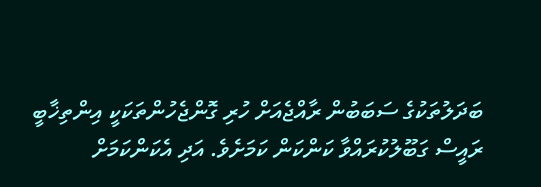ބަދަލުތަކުގެ ސަބަބުން ރާއްޖެއަށް ހުރި ގޮންޖެހުންތަކަކީ އިންތިޚާބީ ރައީސް ގަބޫލުކުރައްވާ ކަންކަން ކަމަށެވެ. އަދި އެކަންކަމަށް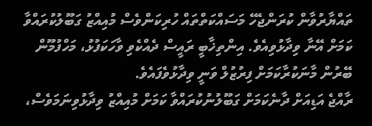ތައްޔާރުވާން ކުރަންޖެހޭ މަސައްކަތްތައް ހުރިކަންވެސް މުއިއްޒު ގަބޫލުކުރައްވާ ކަމަށް އޭނާ ވިދާޅުވިއެވެ. އިންތިޚާބީ ރައީސް ދެއްކެވި ވާހަކަފުޅު، މަހްފުމޫން ބޭރުން މާނަކުރާކަމަށް ފިރުޒުލް ވަނީ ވިދާޅުވެފައެވެ.
ރާއްޖެ އަޑިއަށް ދާނެކަމަށް ގަބޫލުނުކުރައްވާ ކަމަށް މުއިއްޒު ވިދާޅުވިނަމަވެސް،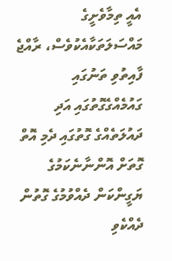އެއީ ތިމާވެށީގެ މައްސަލަތަކާއެކުވެސް، ރާއްޖެ ފާއިތުވި ތަނުގައި ގައުމެއްގެގޮތުގައި އަދި ދައުލަތެއްގެ ގޮތުގައި ދެމި އޮތް ގޮތަށް އޮންނާނެކަމުގެ ޔަގީންކަން ދެއްވުމުގެ ގޮތުން ދެއްކެވި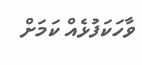ވާހަކަފުޅެއް ކަމަށް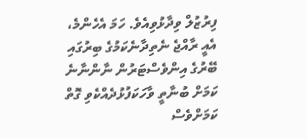ފިރުޒުލް ވިދާޅުވިއެވެ. ހަމަ އެހެންމެ، އެއީ ރާއްޖެ ނެތިދާނެކަމުގެ ބިރުގައި ބޭރުގެ އިންވެސްޓަރުން ނާންނާނެ ކަމަށް ބުނާތީ ވާހަކަފުޅުދެއްކެވި ގޮތް ކަމަށްވެސް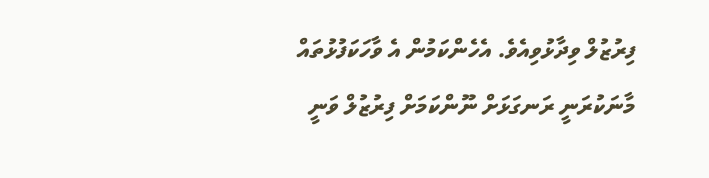ފިރުޒުލް ވިދާޅުވިއެވެ. އެހެންކަމުން އެ ވާހަކަފުޅުތައް މާނަކުރަނީ ރަނގަޅަށް ނޫންކަމަށް ފިރުޒުލް ވަނީ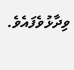ވިދާޅުވެފައެވެ.